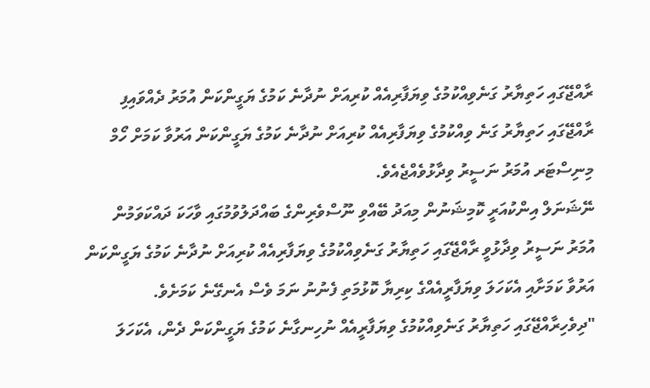ރާއްޖޭގައި ހަތިޔާރު ގަނެވިއްކުމުގެ ވިޔަފާރިއެއް ކުރިއަށް ނުދާނެ ކަމުގެ ޔަގީންކަން އުމަރު ދެއްވައިފި
ރާއްޖޭގައި ހަތިޔާރު ގަނެ ވިއްކުމުގެ ވިޔަފާރިއެއް ކުރިއަށް ނުދާނެ ކަމުގެ ޔަގީންކަން އަރުވާ ކަމަށް ހޯމް މިނިސްޓަރ އުމަރު ނަސީރު ވިދާޅުވެއްޖެއެވެ.
ނޭޝަނަލް އިންކުއަރީ ކޮމިޝަނުން މިއަދު ބޭއްވި ނޫސްވެރިންގެ ބައްދަލުވުމުގައި ވާހަކަ ދައްކަވަމުން އުމަރު ނަސީރު ވިދާޅުވީ ރާއްޖޭގައި ހަތިޔާރު ގަނެވިއްކުމުގެ ވިޔަފާރިއެއް ކުރިއަށް ނުދާނެ ކަމުގެ ޔަގީންކަން އަރުވާ ކަމަށާއި އެކަހަލަ ވިޔަފާރީއެއްގެ ކިރިޔާ ކޮޅުމަތި ފެނުނު ނަމަ ވެސް އެނގޭނެ ކަމަށެވެ.
"ދިވެހިރާއްޖޭގައި ހަތިޔާރު ގަނެވިއްކުމުގެ ވިޔަފާރީއެއް ނުހިނގާނެ ކަމުގެ ޔަގީންކަން ދެން، އެކަހަލަ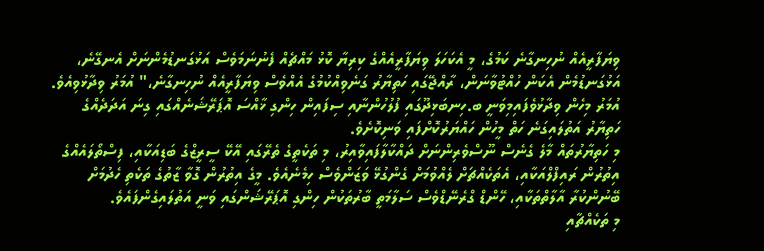ވިޔަފާރީއެއް ނުހިނގާނެ ކަމުގެ، މީ އެކަހަލަ ވިޔަފާރީއެއްގެ ކިރިޔާ ކޮޅު މައްޗެއް ފެނުނަމަވެސް އަޅުގަނޑުމެންނަށް އެނގޭނެ، އަޅުގަނޑުމެން އެކަން ހުއްޓުވާނަން، ރާއްޖޭގައި ހަތިޔާރު ގަނެވިއްކުމުގެ އެއްވެސް ވިޔަފާރީއެއް ނުހިނގާނެ،" އުމަރު ވިދާޅުވިއެވެ.
އުމަރު މިހެން ވިދާޅުވެފައިމިވަނީ ބ.ހިނބަޅިދޫގައި ފުލުހުންނާއި ސިފައިން ހިންގި ޚާއްސަ އޮޕަރޭޝަނެއްގައި ގިނަ އަދަދެއްގެ ހަތިޔާރު އަތުލައިގަނެ ހަތް މީހުން ހައްޔަރުކޮށްފައި ވަނިކޮށެވެ.
މި ހަތިޔާރުތައް މާލެ ގެނެސް ނޫސްވެރިންނަށް ދައްކާލާފައިވާއިރު، މި ތަކެތީގެ ތެރޭގައި އޭކޭ ސީރީޒްގެ ބަޑިއަކާއި، ފިސްތޯލައެއްގެ އިތުރުން ރައިފްލްއަކާއި، އެތަކެއްޗަށް ލެއްވުމަށް ގެންގުޅޭ ވަޒަންވެސް ހިމެނެއެވެ. މީގެ އިތުރުން ގޮވާ ޒާތުގެ ތަކެތި ހެދުމަށް ބޭނުންކުރާ އާލާތްތަކާއި، ހޭންޑް ގްރެނޭޑްވެސް ސަލާމަތީ ބާރުތަކުން ހިންގި އޮޕަރޭޝަންގައި ވަނީ އަތުލައިގެންފައެވެ.
މި ތަކެއްޗާއި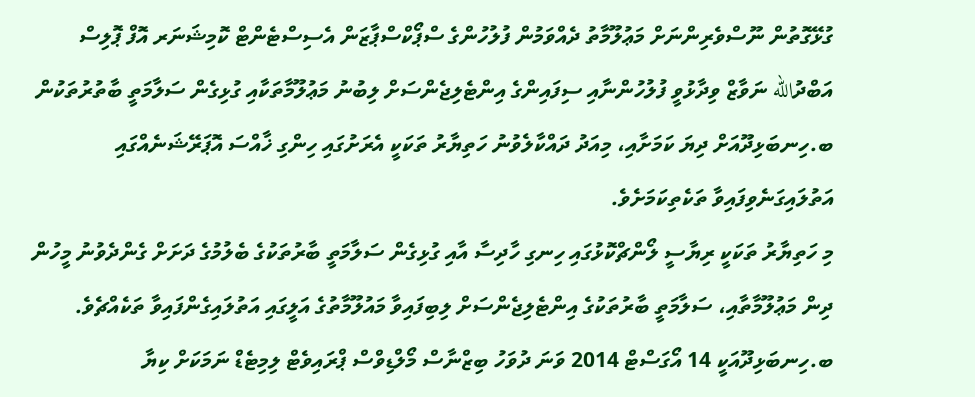ގުޅޭގޮތުން ނޫސްވެރިންނަށް މަޢުލޫމާތު ދެއްވަމުން ފުލުހުންގެ ސްޕޯކްސްޕާޒަން އެސިސްޓެންޓް ކޮމިޝަނަރ އޮފް ޕޮލިސް އަބްދުالله ނަވާޒް ވިދާޅުވީ ފުލުހުންނާއި ސިފައިންގެ އިންޓެލިޖެންސަށް ލިބުނު މަޢުލޫމާތަކާއި ގުޅިގެން ސަލާމަތީ ބާތުރުތަކުން ބ.ހިނބަޅިދޫއަށް ދިޔަ ކަމަށާއި، މިއަދު ދައްކާލެވުނު ހަތިޔާރު ތަކަކީ އެރަށުގައި ހިންގި ޚާއްސަ އޮޕަރޭޝަނެއްގައި އަތުލައިގަނެވިފައިވާ ތަކެތިކަމަށެވެ.
މި ހަތިޔާރު ތަކަކީ ރިޔާސީ ލޯންޗްކޮޅުގައި ހިނގި ހާދިސާ އާއި ގުޅިގެން ސަލާމަތީ ބާރުތަކުގެ ބެލުމުގެ ދަށަށް ގެންދެވުނު މީހުން ދިން މަޢުލޫމާތާއި، ސަލާމަތީ ބާރުތަކުގެ އިންޓެލިޖެންސަށް ލިބިފައިވާ މައުލޫމާތުގެ އަލީގައި އަތުލައިގެންފައިވާ ތަކެއްޗެވެ.
ބ.ހިނބަޅިދޫއަކީ 14 އޯގަސްޓް 2014 ވަނަ ދުވަހު ބިޒްނާސް މޯލްޑިވްސް ޕްރައިވެޓް ލިމިޓެޑް ނަމަކަށް ކިޔާ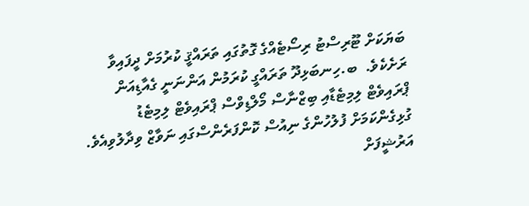ބަޔަކަށް ޓޫރިސްޓު ރިސޯޓެއްގެ ގޮތުގައި ތަރައްޤީ ކުރުމަށް ދީފައިވާ ރަށެކެވެ.  ބ.ހިނބަޅިދޫ ތަރައްގީ ކުރަމުން އަންނަނީ ގެއާޑިއަން ޕްރައިވެޓް ލިމިޓެޑާއި ބިޒްނާސް މޯލްޑިވްސް ޕްރައިވެޓް ލިމިޓެޑު ގުޅިގެންކަމަށް ފުލުހުންގެ ނިއުސް ކޮންފަރެންސްގައި ނަވާޒް ވިދާލުވިއެވެ.
އަރުޝީފަށް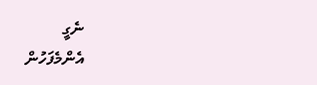ނެގީ
އެންމެފަހުން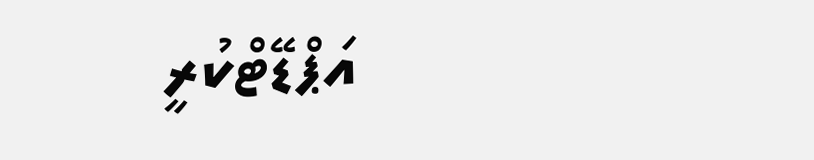އަޕްޑޭޓްކުރީ